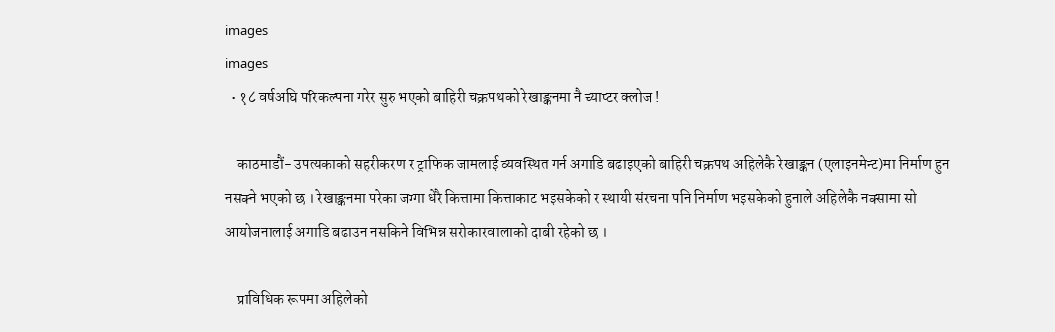images
images
  • १८ वर्षअघि परिकल्पना गरेर सुरु भएको बाहिरी चक्रपथको रेखाङ्कनमा नै च्याप्टर क्लोज !

    काठमाडौं- उपत्यकाको सहरीकरण र ट्राफिक जामलाई व्यवस्थित गर्न अगाडि बढाइएको बाहिरी चक्रपथ अहिलेकै रेखाङ्कन (एलाइनमेन्ट)मा निर्माण हुन नसक्ने भएको छ । रेखाङ्कनमा परेका जग्गा धेरै कित्तामा कित्ताकाट भइसकेको र स्थायी संरचना पनि निर्माण भइसकेको हुनाले अहिलेकै नक्सामा सो आयोजनालाई अगाडि बढाउन नसकिने विभिन्न सरोकारवालाको दाबी रहेको छ ।

    प्राविधिक रूपमा अहिलेको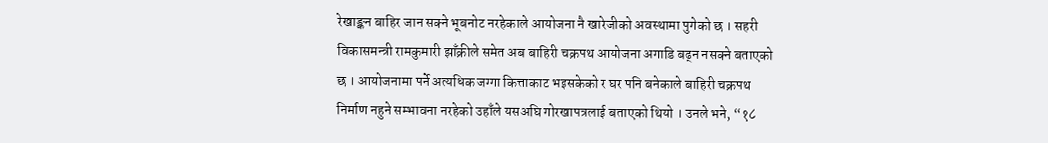रेखाङ्कन बाहिर जान सक्ने भूबनोट नरहेकाले आयोजना नै खारेजीको अवस्थामा पुगेको छ । सहरी विकासमन्त्री रामकुमारी झाँक्रीले समेत अब बाहिरी चक्रपथ आयोजना अगाडि बढ्न नसक्ने बताएको छ । आयोजनामा पर्ने अत्यधिक जग्गा कित्ताकाट भइसकेको र घर पनि बनेकाले बाहिरी चक्रपथ निर्माण नहुने सम्भावना नरहेको उहाँले यसअघि गोरखापत्रलाई बताएको थियो । उनले भने, “१८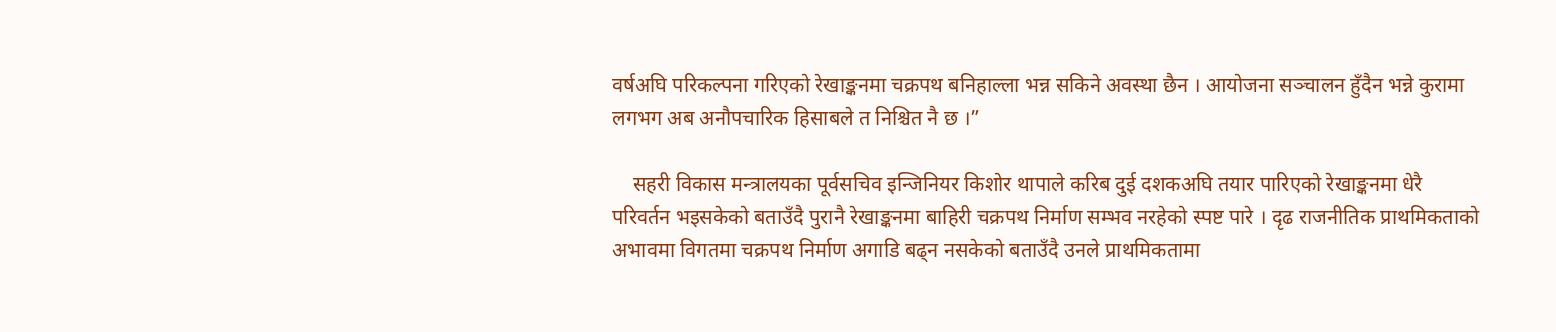वर्षअघि परिकल्पना गरिएको रेखाङ्कनमा चक्रपथ बनिहाल्ला भन्न सकिने अवस्था छैन । आयोजना सञ्चालन हुँदैन भन्ने कुरामा लगभग अब अनौपचारिक हिसाबले त निश्चित नै छ ।”

    सहरी विकास मन्त्रालयका पूर्वसचिव इन्जिनियर किशोर थापाले करिब दुई दशकअघि तयार पारिएको रेखाङ्कनमा धेरै परिवर्तन भइसकेको बताउँदै पुरानै रेखाङ्कनमा बाहिरी चक्रपथ निर्माण सम्भव नरहेको स्पष्ट पारे । दृढ राजनीतिक प्राथमिकताको अभावमा विगतमा चक्रपथ निर्माण अगाडि बढ्न नसकेको बताउँदै उनले प्राथमिकतामा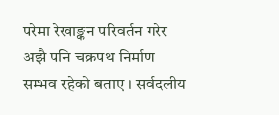परेमा रेखाङ्कन परिवर्तन गरेर अझै पनि चक्रपथ निर्माण सम्भव रहेको बताए । सर्वदलीय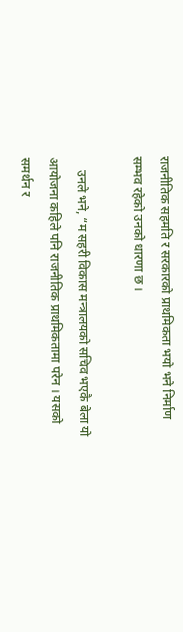राजनीतिक सहमति र सरकारको प्राथमिकता भयो भने निर्माण सम्भव रहेको उनको धारणा छ ।

    उनले भने, “म सहरी विकास मन्त्रालयको सचिव भएकै बेला यो आयोजना कहिले पनि राजनीतिक प्राथमिकतामा परेन । यसको समर्थन र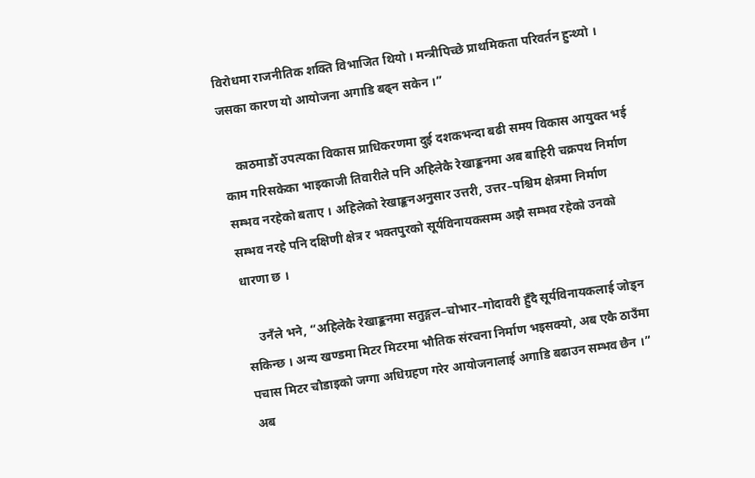विरोधमा राजनीतिक शक्ति विभाजित थियो । मन्त्रीपिच्छे प्राथमिकता परिवर्तन हुन्थ्यो । जसका कारण यो आयोजना अगाडि बढ्न सकेन ।”

    काठमाडौँ उपत्यका विकास प्राधिकरणमा दुई दशकभन्दा बढी समय विकास आयुक्त भई काम गरिसकेका भाइकाजी तिवारीले पनि अहिलेकै रेखाङ्कनमा अब बाहिरी चक्रपथ निर्माण सम्भव नरहेको बताए । अहिलेको रेखाङ्कनअनुसार उत्तरी, उत्तर–पश्चिम क्षेत्रमा निर्माण सम्भव नरहे पनि दक्षिणी क्षेत्र र भक्तपुरको सूर्यविनायकसम्म अझै सम्भव रहेको उनको धारणा छ ।

    उनँले भने, “अहिलेकै रेखाङ्कनमा सतुङ्गल–चोभार–गोदावरी हुँदै सूर्यविनायकलाई जोड्न सकिन्छ । अन्य खण्डमा मिटर मिटरमा भौतिक संरचना निर्माण भइसक्यो, अब एकै ठाउँमा पचास मिटर चौडाइको जग्गा अधिग्रहण गरेर आयोजनालाई अगाडि बढाउन सम्भव छैन ।” अब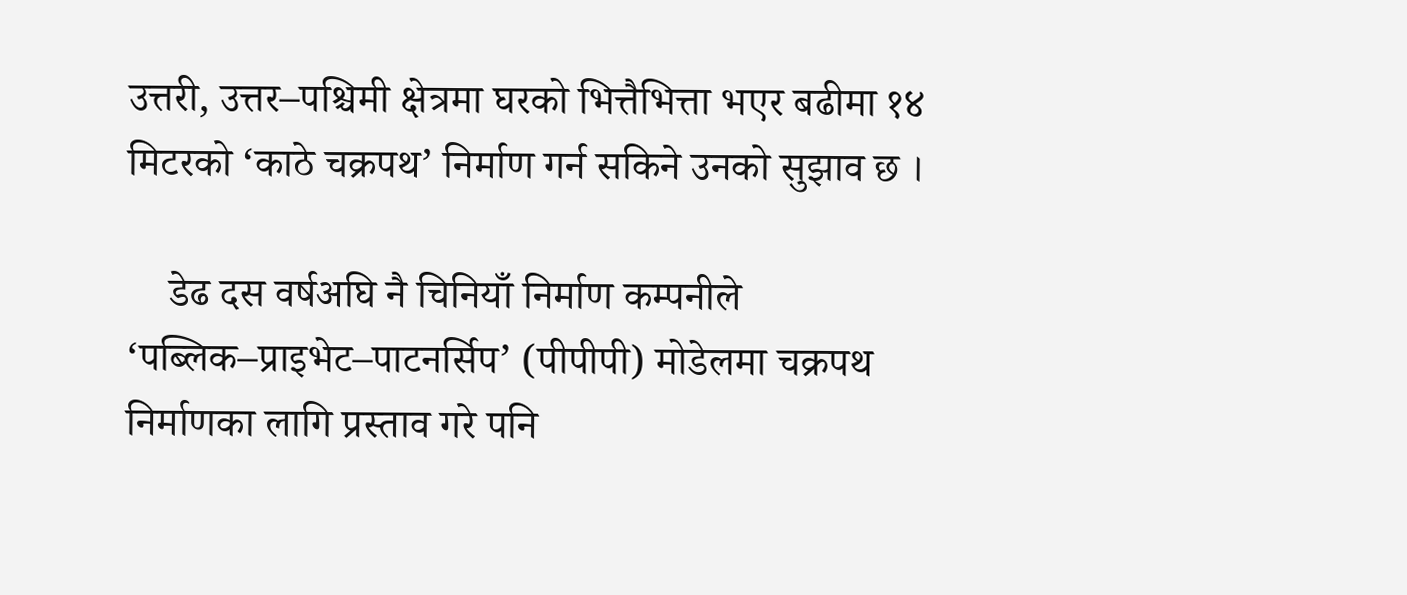उत्तरी, उत्तर–पश्चिमी क्षेत्रमा घरको भित्तैभित्ता भएर बढीमा १४ मिटरको ‘काठे चक्रपथ’ निर्माण गर्न सकिने उनको सुझाव छ ।

    डेढ दस वर्षअघि नै चिनियाँ निर्माण कम्पनीले ‘पब्लिक–प्राइभेट–पाटनर्सिप’ (पीपीपी) मोडेलमा चक्रपथ निर्माणका लागि प्रस्ताव गरे पनि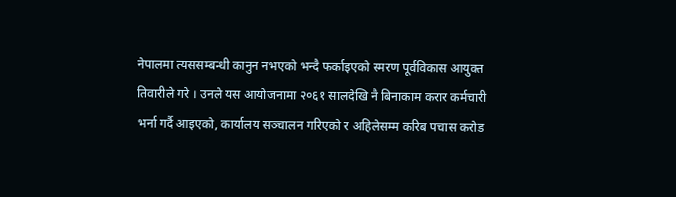नेपालमा त्यससम्बन्धी कानुन नभएको भन्दै फर्काइएको स्मरण पूर्वविकास आयुक्त तिवारीले गरे । उनले यस आयोजनामा २०६१ सालदेखि नै बिनाकाम करार कर्मचारी भर्ना गर्दै आइएको, कार्यालय सञ्चालन गरिएको र अहिलेसम्म करिब पचास करोड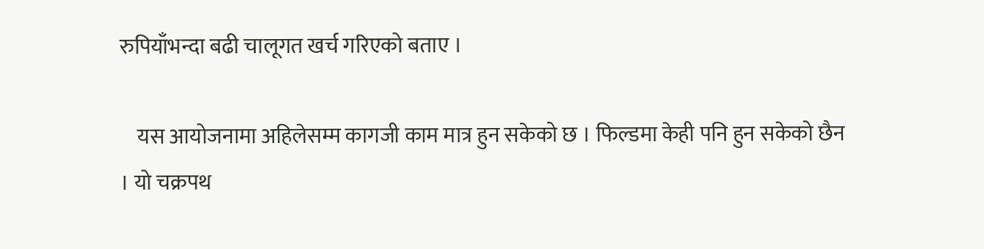रुपियाँभन्दा बढी चालूगत खर्च गरिएको बताए ।

    यस आयोजनामा अहिलेसम्म कागजी काम मात्र हुन सकेको छ । फिल्डमा केही पनि हुन सकेको छैन । यो चक्रपथ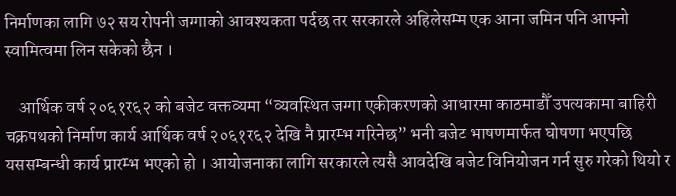निर्माणका लागि ७२ सय रोपनी जग्गाको आवश्यकता पर्दछ तर सरकारले अहिलेसम्म एक आना जमिन पनि आफ्नो स्वामित्वमा लिन सकेको छैन ।

    आर्थिक वर्ष २०६१र६२ को बजेट वक्तव्यमा “व्यवस्थित जग्गा एकीकरणको आधारमा काठमाडौँ उपत्यकामा बाहिरी चक्रपथको निर्माण कार्य आर्थिक वर्ष २०६१र६२ देखि नै प्रारम्भ गरिनेछ” भनी बजेट भाषणमार्फत घोषणा भएपछि यससम्बन्धी कार्य प्रारम्भ भएको हो । आयोजनाका लागि सरकारले त्यसै आवदेखि बजेट विनियोजन गर्न सुरु गरेको थियो र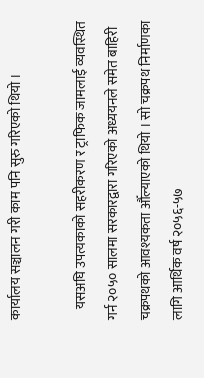कार्यालय सञ्चालन गरी काम पनि सुरु गरिएको थियो ।

    यसअघि उपत्यकाको सहरीकरण र ट्राफिक जामलाई व्यवस्थित गर्न २०५० सालमा सरकारद्वारा गरिएको अध्ययनले समेत बाहिरी चक्रपथको आवश्यकता औँल्याएको थियो । सो चक्रपथ निर्माणका लागि आर्थिक वर्ष २०५६-५७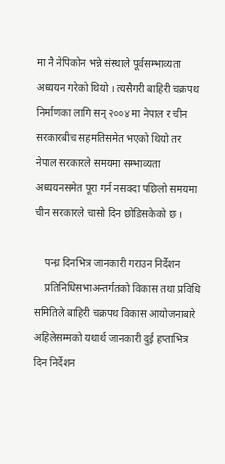मा नै नेपिकोन भन्ने संस्थाले पूर्वसम्भाव्यता अध्ययन गरेको थियो । त्यसैगरी बाहिरी चक्रपथ निर्माणका लागि सन् २००४ मा नेपाल र चीन सरकारबीच सहमतिसमेत भएको थियो तर नेपाल सरकारले समयमा सम्भाव्यता अध्ययनसमेत पूरा गर्न नसक्दा पछिलो समयमा चीन सरकारले चासो दिन छोडिसकेको छ ।

    पन्ध्र दिनभित्र जानकारी गराउन निर्देशन
    प्रतिनिधिसभाअन्तर्गतको विकास तथा प्रविधि समितिले बाहिरी चक्रपथ विकास आयोजनाबारे अहिलेसम्मको यथार्थ जानकारी दुई हप्ताभित्र दिन निर्देशन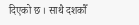दिएको छ । साथै दशकौँ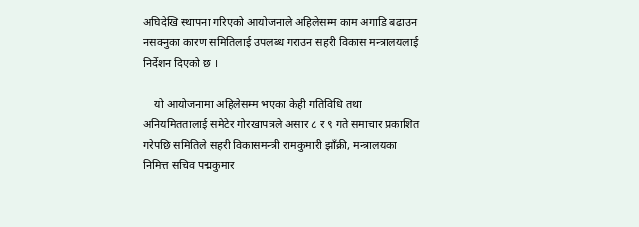अघिदेखि स्थापना गरिएको आयोजनाले अहिलेसम्म काम अगाडि बढाउन नसक्नुका कारण समितिलाई उपलब्ध गराउन सहरी विकास मन्त्रालयलाई निर्देशन दिएको छ ।

    यो आयोजनामा अहिलेसम्म भएका केही गतिविधि तथा अनियमिततालाई समेटेर गोरखापत्रले असार ८ र ९ गते समाचार प्रकाशित गरेपछि समितिले सहरी विकासमन्त्री रामकुमारी झाँक्री, मन्त्रालयका निमित्त सचिव पद्मकुमार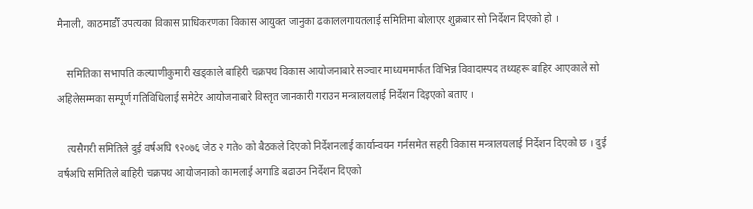मैनाली, काठमाडौँ उपत्यका विकास प्राधिकरणका विकास आयुक्त जानुका ढकाललगायतलाई समितिमा बोलाएर शुक्रबार सो निर्देशन दिएको हो ।

    समितिका सभापति कल्याणीकुमारी खड्काले बाहिरी चक्रपथ विकास आयोजनाबारे सञ्चार माध्यममार्फत विभिन्न विवादास्पद तथ्यहरू बाहिर आएकाले सो अहिलेसम्मका सम्पूर्ण गतिविधिलाई समेटेर आयोजनाबारे विस्तृत जानकारी गराउन मन्त्रालयलाई निर्देशन दिइएको बताए ।

    त्यसैगरी समितिले दुई वर्षअघि ९२०७६ जेठ २ गते० को बैठकले दिएको निर्देशनलाई कार्यान्वयन गर्नसमेत सहरी विकास मन्त्रालयलाई निर्देशन दिएको छ । दुई वर्षअघि समितिले बाहिरी चक्रपथ आयोजनाको कामलाई अगाडि बढाउन निर्देशन दिएको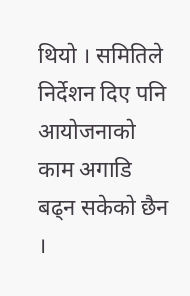थियो । समितिले निर्देशन दिए पनि आयोजनाको काम अगाडि बढ्न सकेको छैन ।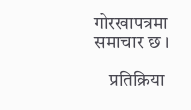गोरखापत्रमा समाचार छ ।

    प्रतिक्रिया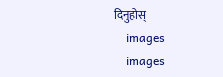दिनुहोस्
    images
    images